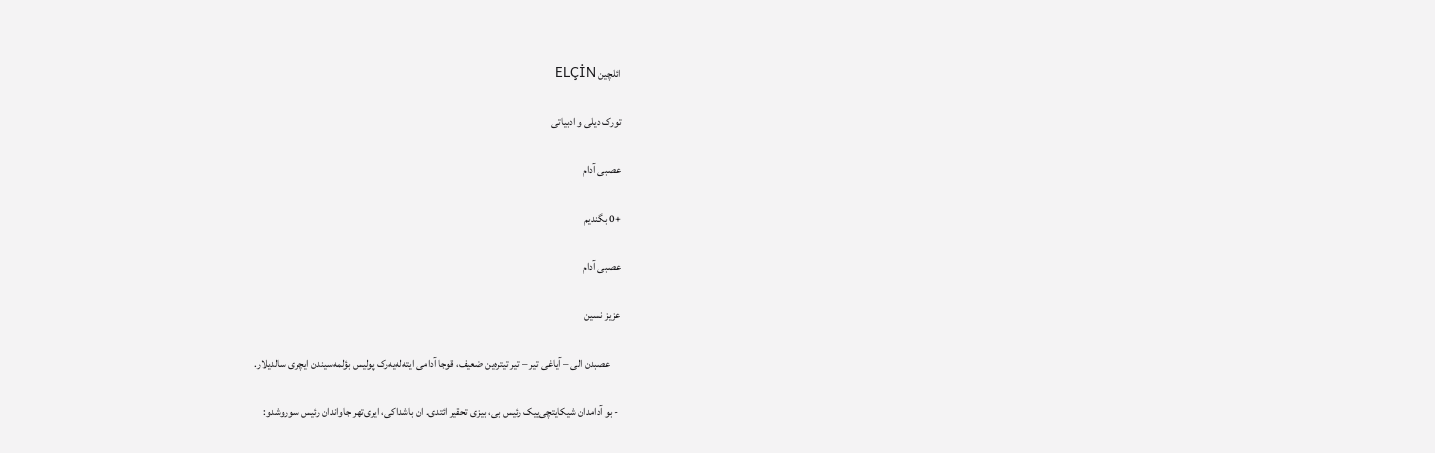ائلچین ELÇİN

تورک دیلی و ادبیاتی

عصبی آدام

+0 بگندیم

عصبی آدام

عزیز نسین

     عصبدن الی – آیاغی تیر – تیر تیتره‌ین ضعیف، قوجا آدامی ایته‌له‌یه‌رک پولیس بؤلمه‌سیندن ایچری سالدیلار.

 - بو آدامدان شیکایتچی‌ییک رئیس بی، بیزی تحقیر ائتدی. ان باشداکی، ایری‌تهر جاواندان رئیس سوروشدو: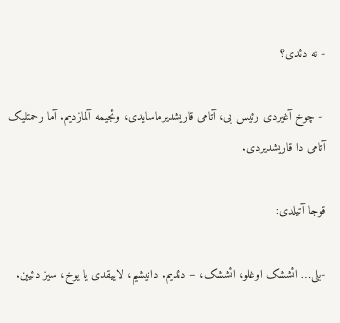- نه دئدی؟

 - چوخ آغیردی رئیس بی، آتامی قاریشدیرماسایدی، وئجیمه آلمازدیم. آما رحمتلیک آتامی دا قاریشدیردی.

قوجا آتیلدی:

-بلی… ائششک اوغلو، ائششک، – دئدیم. دانیشیم، لاییقدی یا یوخ، سیز دئیین.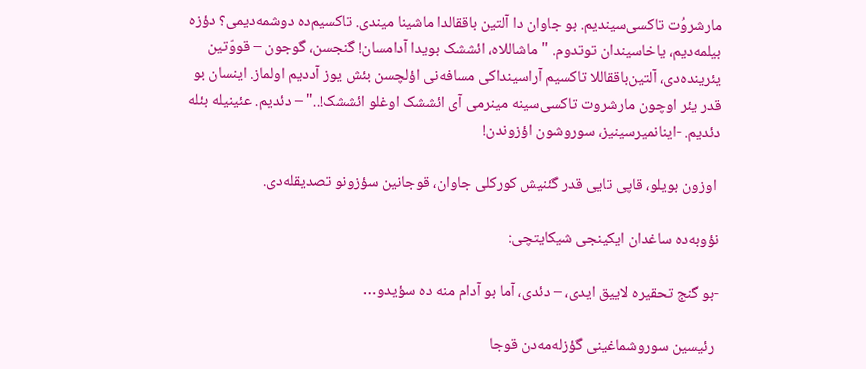مارشروُت تاکسی‌سیندیم. بو جاوان دا آلتین باققالدا ماشینا میندی. تاکسیم‌ده دوشمه‌دیمی؟ دؤزه بیلمه‌دیم، یاخاسیندان توتدوم. "ماشاللاه، ائششک بویدا آدامسان! گنجسن، گوجون – قووّتین یئرینده‌دی، آلتین‌باققاللا تاکسیم آراسینداکی مسافه‌نی اؤلچسن بئش یوز آددیم اولماز. اینسان بو قدر یئر اوچون مارشروت تاکسی‌سینه مینرمی آی ائششک اوغلو ائششک!.." – دئدیم. عئینیله بئله دئدیم. -اینانمیرسینیز، سوروشون اؤزوندن!

 اوزون بویلو، قاپی تایی قدر گئنیش کورکلی جاوان، قوجانین سؤزونو تصدیقله‌دی.

نؤوبه‌ده ساغدان ایکینجی شیکایتچی:

-بو گنج تحقیره لاییق ایدی، – دئدی، آما بو آدام منه ده سؤیدو…

 رئیسین سوروشماغینی گؤزله‌مه‌دن قوجا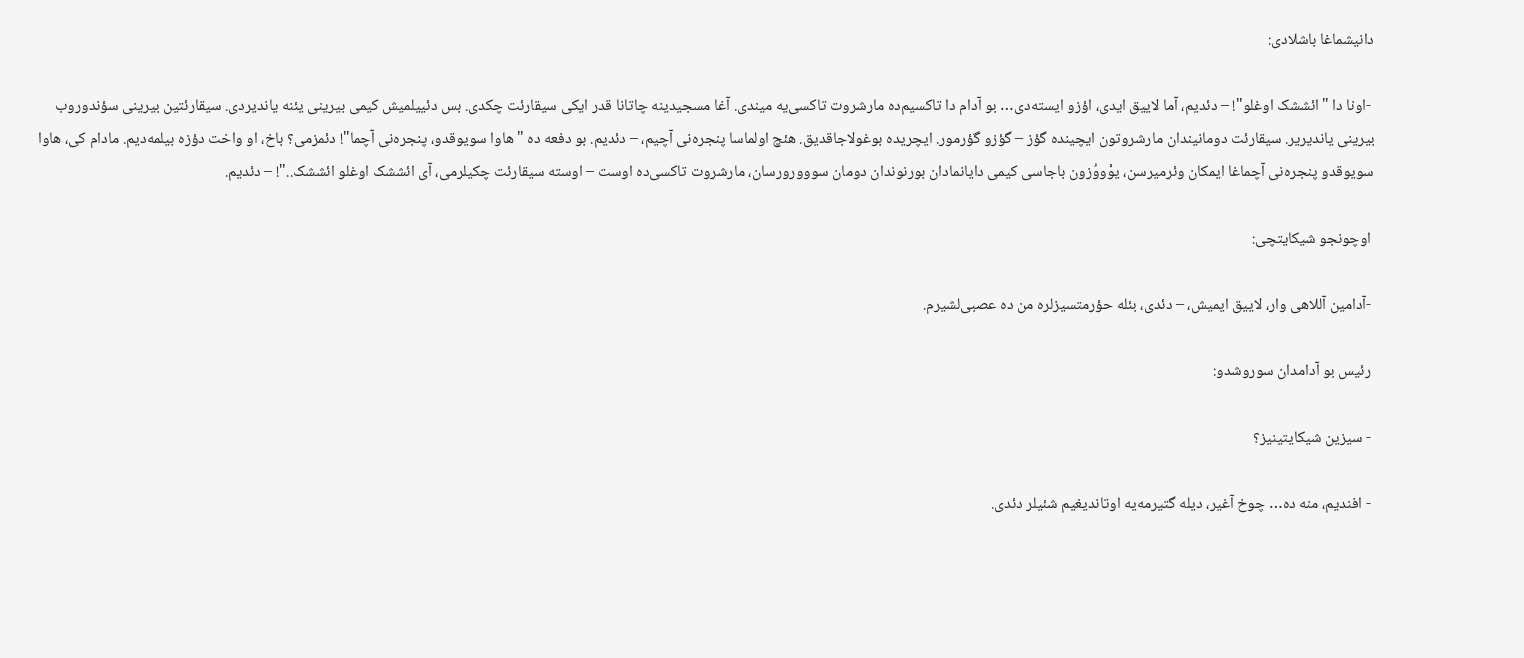دانیشماغا باشلادی:

 -اونا دا "ائششک اوغلو"! – دئدیم، آما لاییق ایدی، اؤزو ایسته‌دی… بو آدام دا تاکسیم‌ده مارشروت تاکسی‌یه میندی. آغا مسجیدینه چاتانا قدر ایکی سیقارئت چکدی. بس دئییلمیش کیمی بیرینی یئنه یاندیردی. سیقارئتین بیرینی سؤندوروب بیرینی یاندیریر. سیقارئت دومانیندان مارشروتون ایچینده گؤز – گؤزو گؤرمور. ایچریده بوغولاجاقدیق. هئچ اولماسا پنجره‌نی آچیم، – دئدیم. بو دفعه ده "هاوا سویوقدو، پنجره‌نی آچما"! دئمزمی؟ باخ، او واخت دؤزه بیلمه‌دیم. مادام کی، هاوا سویوقدو پنجره‌نی آچماغا ایمکان وئرمیرسن، یوْووُزون باجاسی کیمی دایانمادان بورنوندان دومان سووورورسان، مارشروت تاکسی‌ده اوست – اوسته سیقارئت چکیلرمی، آی ائششک اوغلو ائششک.."! – دئدیم.

 اوچونجو شیکایتچی:

 -آدامین آللاهی وار، لاییق ایمیش، – دئدی، بئله حؤرمتسیزلره من ده عصبی‌لشیرم.

 رئیس بو آدامدان سوروشدو:

 - سیزین شیکایتینیز؟

 - افندیم، منه ده… چوخ آغیر، دیله گتیرمه‌یه اوتاندیغیم شئیلر دئدی.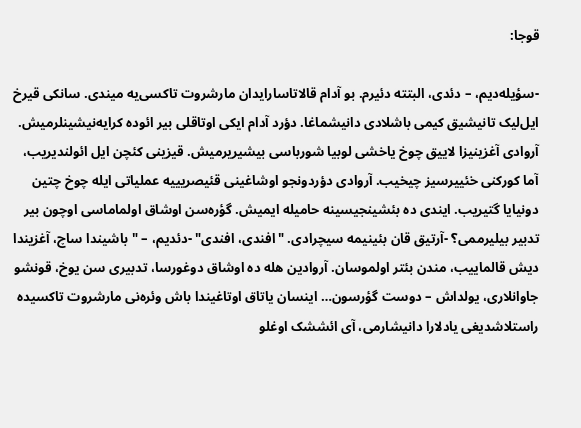قوجا:

-سؤیله‌دیم، – دئدی، البتته دئیرم. بو آدام قالاتاسارایدان مارشروت تاکسی‌یه میندی. سانکی قیرخ ایل‌لیک تانیشیق کیمی باشلادی دانیشماغا. دؤرد آدام ایکی اوتاقلی بیر ائوده کرایه‌نیشینلرمیش. آروادی آغزینیزا لاییق چوخ یاخشی لوبیا شورباسی بیشیریرمیش. قیزینی کئچن ایل ائولندیریب، آما کورکنی خئییرسیز چیخیب. آروادی دؤردونجو اوشاغینی قئیصریییه عملیاتی ایله چوخ چتین دونیایا گتیریب. ایندی ده بئشینجیسینه حامیله ایمیش. گؤره‌سن اوشاق اولماماسی اوچون بیر تدبیر بیلیرممی؟ -آرتیق قان بئینیمه سیچرادی. "افندی، افندی" -دئدیم، – "باشیندا ساچ، آغزیندا دیش قالماییب، مندن بئتر اولموسان. آروادین هله ده اوشاق دوغورسا، تدبیری سن یوخ، قونشو جاوانلاری، یولداش – دوست گؤرسون… اینسان یاتاق اوتاغیندا باش وئره‌نی مارشروت تاکسیده راستلاشدیغی یادلارا دانیشارمی، آی ائششک اوغلو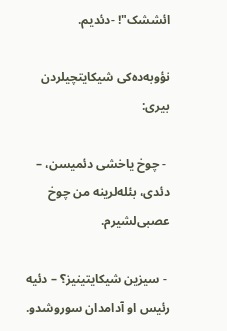ائششک"! -دئدیم.

نؤوبه‌ده‌کی شیکایتچیلردن بیری:

 - چوخ یاخشی دئمیسن، – دئدی، بئله‌لرینه من چوخ عصبی‌لشیرم.

 - سیزین شیکایتینیز؟ – دئیه رئیس او آدامدان سوروشدو.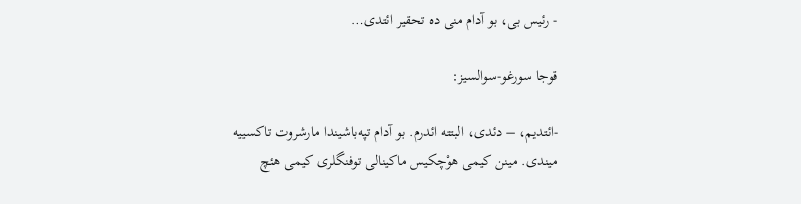- رئیس بی، بو آدام منی ده تحقیر ائتدی…

قوجا سورغو-سوالسیز:

-ائتدیم، – دئدی، البتته ائدرم. بو آدام تپه‌باشیندا مارشروت تاکسییه میندی. مینن کیمی هوْچکیس ماکینالی توفنگلری کیمی هئچ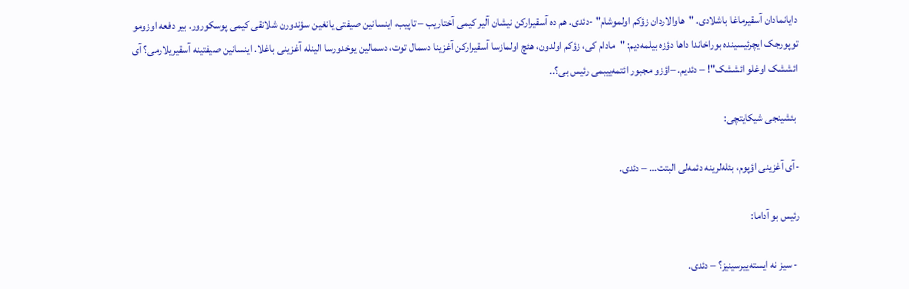دایانمادان آسقیرماغا باشلادی. "هاوالاردان زؤکم اولموشام" -دئدی. هم ده آسقیرارکن نیشان آلیر کیمی آختاریب – تاپیب، اینسانین صیفتی یانغین سؤندورن شلانقی کیمی پوسکورور. بیر دفعه اوزومو توپورجک ایچرئیسینده بوراخاندا داها دؤزه بیلمه‌دیم: "مادام کی، زؤکم اولدون، هئچ اولمازسا آسقیرارکن آغزینا دسمال توت، دسمالین یوخدورسا الینله آغزینی باغلا. اینسانین صیفتینه آسقیریلارمی؟ آی ائششک اوغلو ائششک"! – دئدیم. –اؤزو مجبور ائتمه‌ییبمی رئیس بی؟..

 بئشینجی شیکایتچی:

-آی آغزینی اؤپوم، بئله‌لرینه دئمه‌لی البتت… – دئدی.

رئیس بو آداما:

 - سیز نه ایسته‌ییرسینیز؟ – دئدی.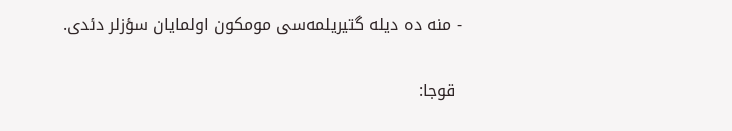- منه ده دیله گتیریلمه‌سی مومکون اولمایان سؤزلر دئدی.

 قوجا: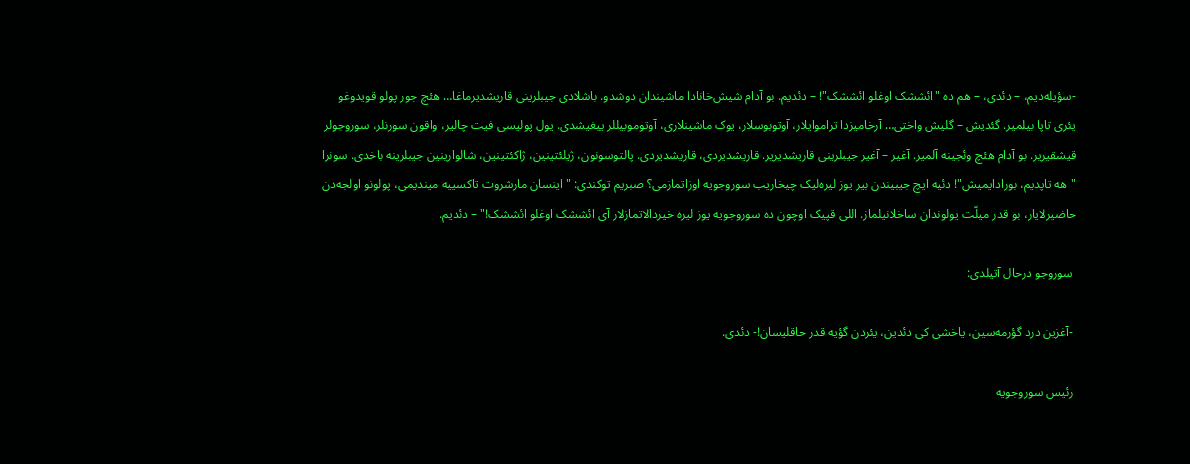-سؤیله‌دیم، – دئدی، – هم ده "ائششک اوغلو ائششک"! – دئدیم. بو آدام شیش‌خانادا ماشیندان دوشدو. باشلادی جیبلرینی قاریشدیرماغا… هئچ جور پولو قویدوغو یئری تاپا بیلمیر. گئدیش – گلیش واختی… آرخامیزدا تراموایلار، آوتوبوسلار، یوک ماشینلاری، آوتوموبیللر ییغیشدی. یول پولیسی فیت چالیر، واقون سورنلر، سوروجولر قیشقیریر. بو آدام هئچ وئجینه آلمیر. آغیر – آغیر جیبلرینی قاریشدیریر. قاریشدیردی، قاریشدیردی. پالتوسونون، ژیلئتینین، ژاکئتینین، شالوارینین جیبلرینه باخدی. سونرا "هه تاپدیم، بورادایمیش"! دئیه ایچ جیبیندن بیر یوز لیره‌لیک چیخاریب سوروجویه اوزاتمازمی؟ صبریم توکندی: "اینسان مارشروت تاکسییه میندیمی، پولونو اولجه‌دن حاضیرلایار، بو قدر میلّت یولوندان ساخلانیلماز. اللی قپیک اوچون ده سوروجویه یوز لیره خیردالاتمازلار آی ائششک اوغلو ائششک!" – دئدیم.

 سوروجو درحال آتیلدی:

 -آغزین درد گؤرمه‌سین، یاخشی کی دئدین، یئردن گؤیه قدر حاقلیسان!- دئدی.

 رئیس سوروجویه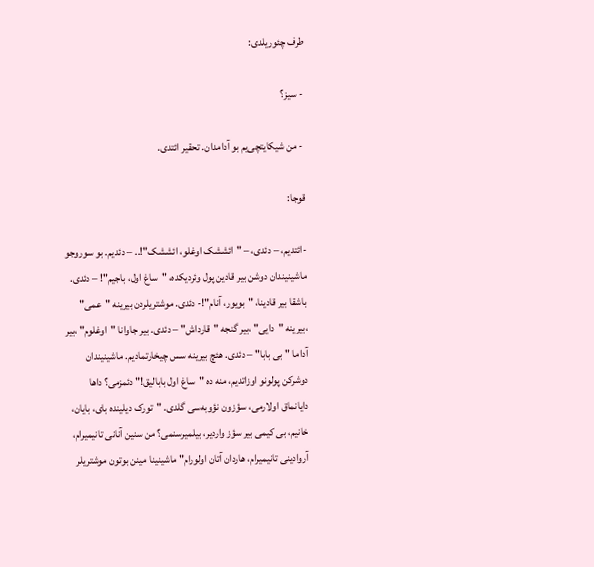طرف چئوریلدی:

 - سیز؟

 - من شیکایتچی‌یم بو آدامدان. تحقیر ائتدی.

قوجا:

-ائتدیم، – دئدی، – "ائششک اوغلو، ائششک"!.. – دئدیم. بو سوروجو ماشینیندان دوشن بیر قادین پول وئردیکده، "ساغ اول، باجیم"! – دئدی. باشقا بیر قادینا، "بویور، آنام"!- دئدی. موشتریلردن بیرینه "عمی" ،بیرینه "دایی" ،بیر گنجه "قارداش" – دئدی. بیر جاوانا "اوغلوم" ،بیر آداما "بی بابا" – دئدی. هئچ بیرینه سس چیخارتمادیم. ماشینیندان دوشرکن پولونو اوزاتدیم، منه ده "ساغ اول بابالیق!" دئمزمی؟ داها دایانماق اولارمی، سؤزون نؤوبه‌سی گلدی. "تورک دیلینده بای، بایان، خانیم، بی کیمی بیر سؤز واردیر، بیلمیرسنمی؟ من سنین آنانی تانیمیرام، آروادینی تانیمیرام، هاردان آتان اولورام" ماشینینا مینن بوتون موشتریلر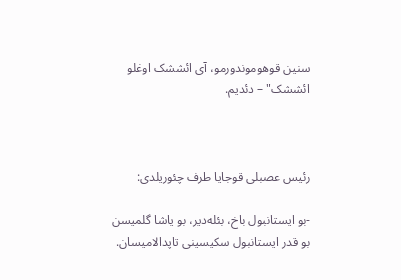سنین قوهوموندورمو، آی ائششک اوغلو ائششک" – دئدیم.



رئیس عصبلی قوجایا طرف چئوریلدی:

-بو ایستانبول باخ، بئله‌دیر، بو یاشا گلمیسن بو قدر ایستانبول سکیسینی تاپدالامیسان.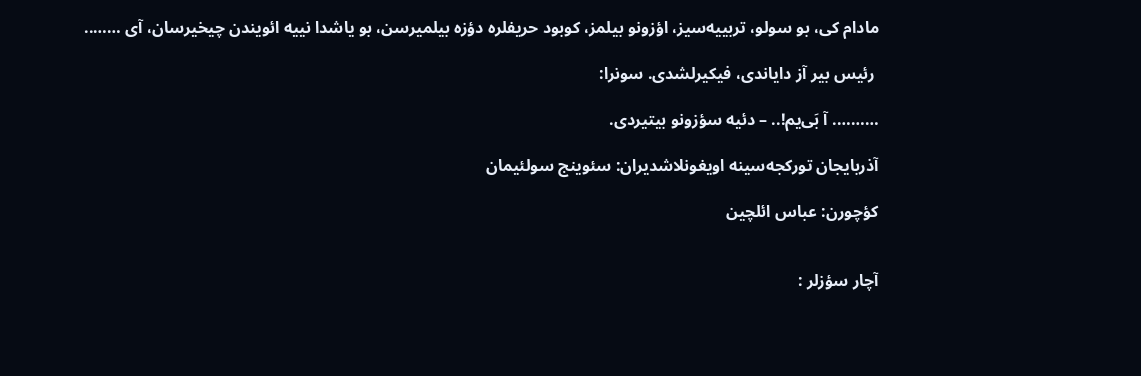مادام کی، بو سولو، تربییه‌سیز، اؤزونو بیلمز، کوبود حریفلره دؤزه بیلمیرسن، بو یاشدا نییه ائویندن چیخیرسان، آی ……..

 رئیس بیر آز دایاندی، فیکیرلشدی. سونرا:

………. آ بَی‌یم!.. – دئیه سؤزونو بیتیردی.

آذربایجان تورکجه‌سینه اویغونلاشدیران: سئوینج سولئیمان

کؤچورن: عباس ائلچین


آچار سؤزلر :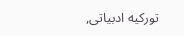تورکیه ادبیاتی,